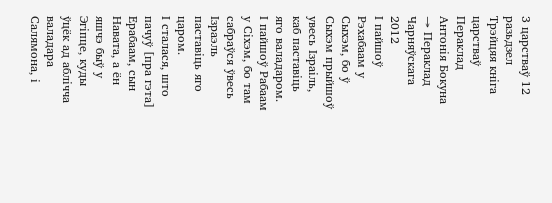3 царстваў 12 разьдзел
Трэйцяя кніга царстваў
Пераклад Антонія Бокуна → Пераклад Чарняўскага 2012
І пайшоў Рэхабаам у Сыхэм, бо ў Сыхэм прыйшоў увесь Ізраіль, каб паставіць яго валадаром.
І пайшоў Рабаам у Сіхэм, бо там сабраўся ўвесь Ізраэль паставіць яго царом.
І сталася, што пачуў [пра гэта] Ерабаам, сын Навата, а ён яшчэ быў у Эгіпце, куды ўцёк ад аблічча валадара Салямона, і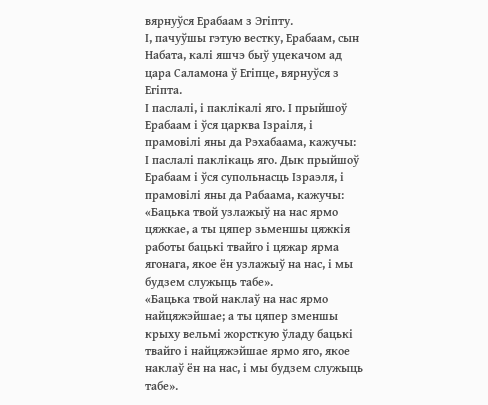вярнуўся Ерабаам з Эгіпту.
І, пачуўшы гэтую вестку, Ерабаам, сын Набата, калі яшчэ быў уцекачом ад цара Саламона ў Егіпце, вярнуўся з Егіпта.
І паслалі, і паклікалі яго. І прыйшоў Ерабаам і ўся царква Ізраіля, і прамовілі яны да Рэхабаама, кажучы:
І паслалі паклікаць яго. Дык прыйшоў Ерабаам і ўся супольнасць Ізраэля, і прамовілі яны да Рабаама, кажучы:
«Бацька твой узлажыў на нас ярмо цяжкае, а ты цяпер зьменшы цяжкія работы бацькі твайго і цяжар ярма ягонага, якое ён узлажыў на нас, і мы будзем служыць табе».
«Бацька твой наклаў на нас ярмо найцяжэйшае; а ты цяпер зменшы крыху вельмі жорсткую ўладу бацькі твайго і найцяжэйшае ярмо яго, якое наклаў ён на нас, і мы будзем служыць табе».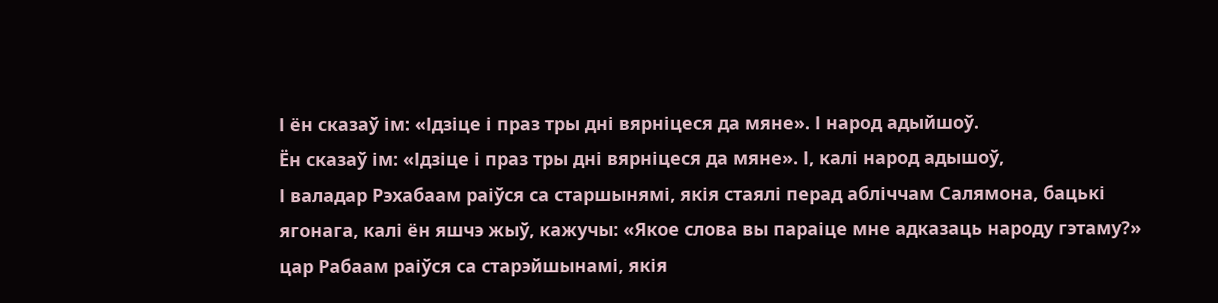І ён сказаў ім: «Ідзіце і праз тры дні вярніцеся да мяне». І народ адыйшоў.
Ён сказаў ім: «Ідзіце і праз тры дні вярніцеся да мяне». І, калі народ адышоў,
І валадар Рэхабаам раіўся са старшынямі, якія стаялі перад абліччам Салямона, бацькі ягонага, калі ён яшчэ жыў, кажучы: «Якое слова вы параіце мне адказаць народу гэтаму?»
цар Рабаам раіўся са старэйшынамі, якія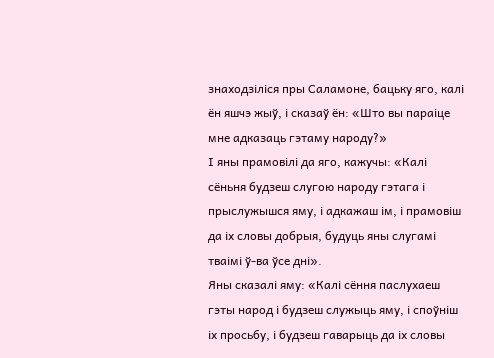знаходзіліся пры Саламоне, бацьку яго, калі ён яшчэ жыў, і сказаў ён: «Што вы параіце мне адказаць гэтаму народу?»
І яны прамовілі да яго, кажучы: «Калі сёньня будзеш слугою народу гэтага і прыслужышся яму, і адкажаш ім, і прамовіш да іх словы добрыя, будуць яны слугамі тваімі ў-ва ўсе дні».
Яны сказалі яму: «Калі сёння паслухаеш гэты народ і будзеш служыць яму, і споўніш іх просьбу, і будзеш гаварыць да іх словы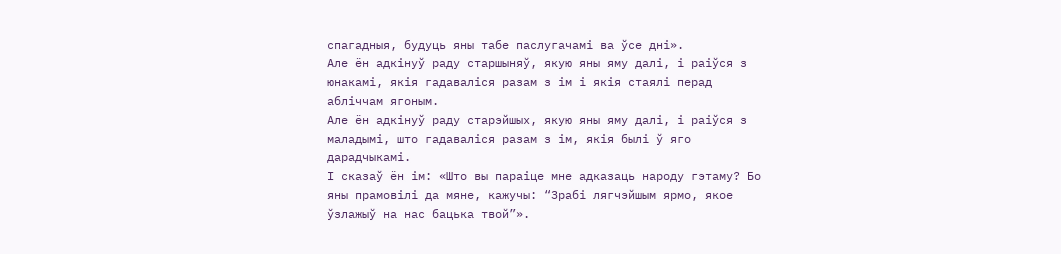спагадныя, будуць яны табе паслугачамі ва ўсе дні».
Але ён адкінуў раду старшыняў, якую яны яму далі, і раіўся з юнакамі, якія гадаваліся разам з ім і якія стаялі перад абліччам ягоным.
Але ён адкінуў раду старэйшых, якую яны яму далі, і раіўся з маладымі, што гадаваліся разам з ім, якія былі ў яго дарадчыкамі.
І сказаў ён ім: «Што вы параіце мне адказаць народу гэтаму? Бо яны прамовілі да мяне, кажучы: “Зрабі лягчэйшым ярмо, якое ўзлажыў на нас бацька твой”».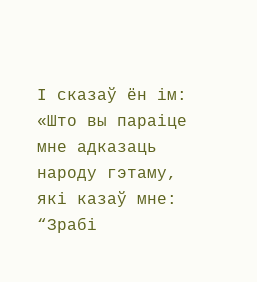І сказаў ён ім: «Што вы параіце мне адказаць народу гэтаму, які казаў мне: “Зрабі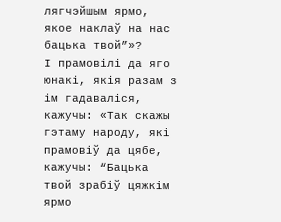лягчэйшым ярмо, якое наклаў на нас бацька твой”»?
І прамовілі да яго юнакі, якія разам з ім гадаваліся, кажучы: «Так скажы гэтаму народу, які прамовіў да цябе, кажучы: “Бацька твой зрабіў цяжкім ярмо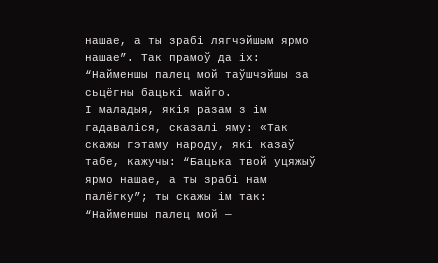нашае, а ты зрабі лягчэйшым ярмо нашае”. Так прамоў да іх: “Найменшы палец мой таўшчэйшы за сьцёгны бацькі майго.
І маладыя, якія разам з ім гадаваліся, сказалі яму: «Так скажы гэтаму народу, які казаў табе, кажучы: “Бацька твой уцяжыў ярмо нашае, а ты зрабі нам палёгку”; ты скажы ім так: “Найменшы палец мой —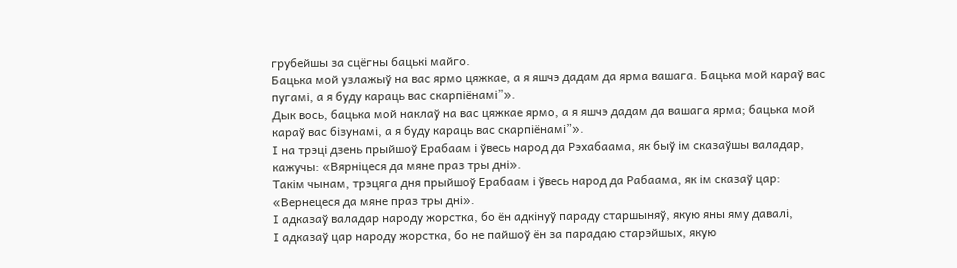грубейшы за сцёгны бацькі майго.
Бацька мой узлажыў на вас ярмо цяжкае, а я яшчэ дадам да ярма вашага. Бацька мой караў вас пугамі, а я буду караць вас скарпіёнамі”».
Дык вось, бацька мой наклаў на вас цяжкае ярмо, а я яшчэ дадам да вашага ярма; бацька мой караў вас бізунамі, а я буду караць вас скарпіёнамі”».
І на трэці дзень прыйшоў Ерабаам і ўвесь народ да Рэхабаама, як быў ім сказаўшы валадар, кажучы: «Вярніцеся да мяне праз тры дні».
Такім чынам, трэцяга дня прыйшоў Ерабаам і ўвесь народ да Рабаама, як ім сказаў цар: «Вернецеся да мяне праз тры дні».
І адказаў валадар народу жорстка, бо ён адкінуў параду старшыняў, якую яны яму давалі,
І адказаў цар народу жорстка, бо не пайшоў ён за парадаю старэйшых, якую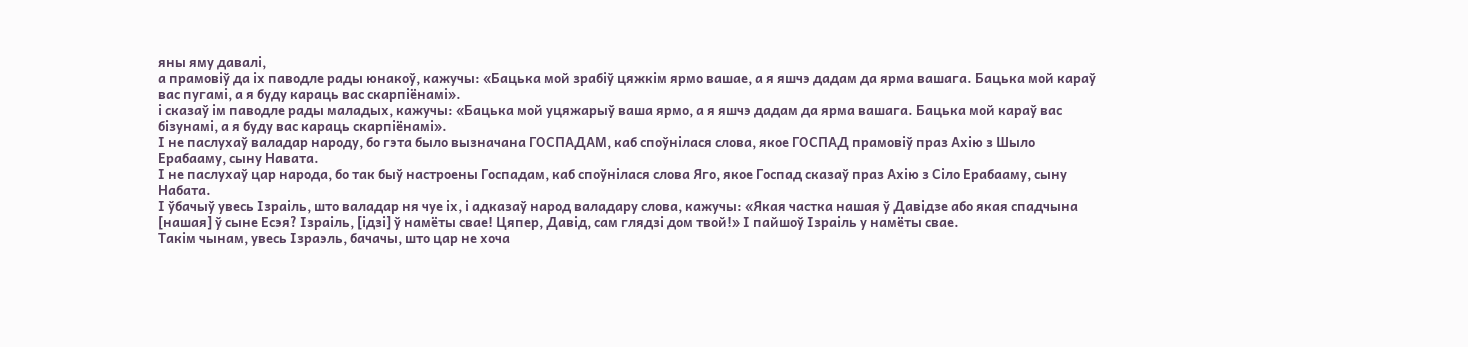яны яму давалі,
а прамовіў да іх паводле рады юнакоў, кажучы: «Бацька мой зрабіў цяжкім ярмо вашае, а я яшчэ дадам да ярма вашага. Бацька мой караў вас пугамі, а я буду караць вас скарпіёнамі».
і сказаў ім паводле рады маладых, кажучы: «Бацька мой уцяжарыў ваша ярмо, а я яшчэ дадам да ярма вашага. Бацька мой караў вас бізунамі, а я буду вас караць скарпіёнамі».
І не паслухаў валадар народу, бо гэта было вызначана ГОСПАДАМ, каб споўнілася слова, якое ГОСПАД прамовіў праз Ахію з Шыло Ерабааму, сыну Навата.
І не паслухаў цар народа, бо так быў настроены Госпадам, каб споўнілася слова Яго, якое Госпад сказаў праз Ахію з Сіло Ерабааму, сыну Набата.
І ўбачыў увесь Ізраіль, што валадар ня чуе іх, і адказаў народ валадару слова, кажучы: «Якая частка нашая ў Давідзе або якая спадчына [нашая] ў сыне Есэя? Ізраіль, [ідзі] ў намёты свае! Цяпер, Давід, сам глядзі дом твой!» І пайшоў Ізраіль у намёты свае.
Такім чынам, увесь Ізраэль, бачачы, што цар не хоча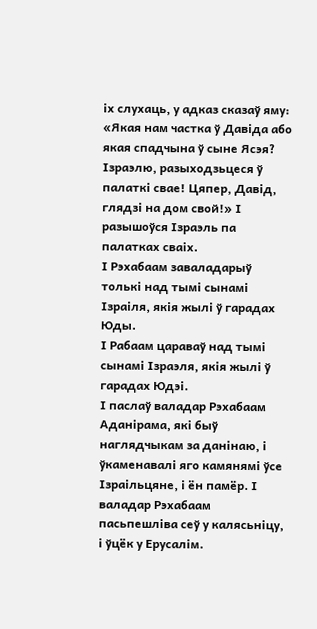іх слухаць, у адказ сказаў яму: «Якая нам частка ў Давіда або якая спадчына ў сыне Ясэя? Ізраэлю, разыходзьцеся ў палаткі свае! Цяпер, Давід, глядзі на дом свой!» І разышоўся Ізраэль па палатках сваіх.
І Рэхабаам заваладарыў толькі над тымі сынамі Ізраіля, якія жылі ў гарадах Юды.
І Рабаам цараваў над тымі сынамі Ізраэля, якія жылі ў гарадах Юдэі.
І паслаў валадар Рэхабаам Аданірама, які быў наглядчыкам за данінаю, і ўкаменавалі яго камянямі ўсе Ізраільцяне, і ён памёр. І валадар Рэхабаам пасьпешліва сеў у калясьніцу, і ўцёк у Ерусалім.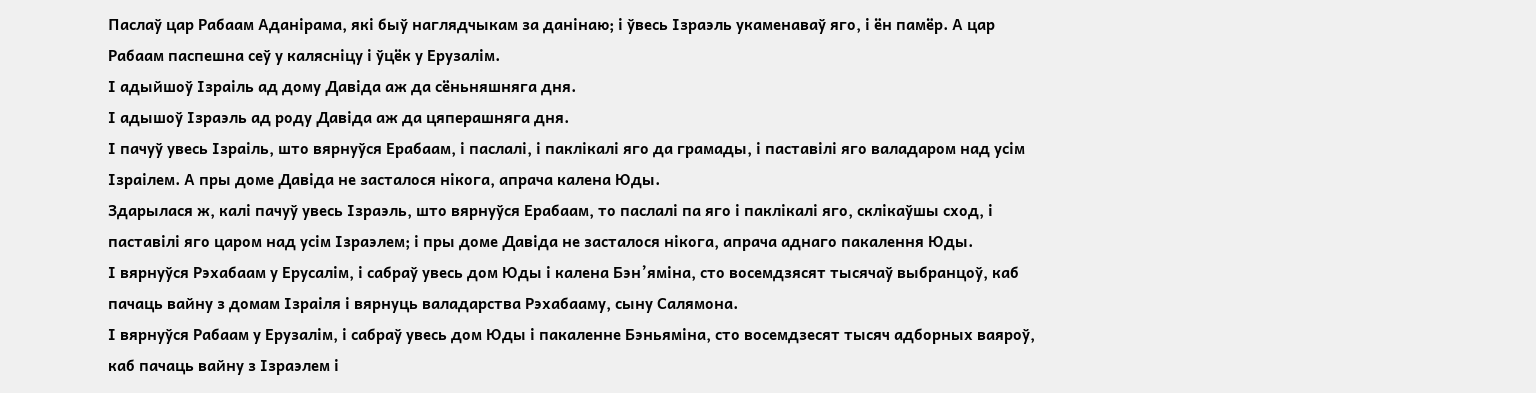Паслаў цар Рабаам Аданірама, які быў наглядчыкам за данінаю; і ўвесь Ізраэль укаменаваў яго, і ён памёр. А цар Рабаам паспешна сеў у калясніцу і ўцёк у Ерузалім.
І адыйшоў Ізраіль ад дому Давіда аж да сёньняшняга дня.
І адышоў Ізраэль ад роду Давіда аж да цяперашняга дня.
І пачуў увесь Ізраіль, што вярнуўся Ерабаам, і паслалі, і паклікалі яго да грамады, і паставілі яго валадаром над усім Ізраілем. А пры доме Давіда не засталося нікога, апрача калена Юды.
Здарылася ж, калі пачуў увесь Ізраэль, што вярнуўся Ерабаам, то паслалі па яго і паклікалі яго, склікаўшы сход, і паставілі яго царом над усім Ізраэлем; і пры доме Давіда не засталося нікога, апрача аднаго пакалення Юды.
І вярнуўся Рэхабаам у Ерусалім, і сабраў увесь дом Юды і калена Бэн’яміна, сто восемдзясят тысячаў выбранцоў, каб пачаць вайну з домам Ізраіля і вярнуць валадарства Рэхабааму, сыну Салямона.
І вярнуўся Рабаам у Ерузалім, і сабраў увесь дом Юды і пакаленне Бэньяміна, сто восемдзесят тысяч адборных ваяроў, каб пачаць вайну з Ізраэлем і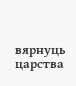вярнуць царства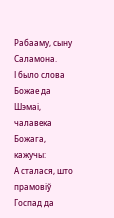Рабааму, сыну Саламона.
І было слова Божае да Шэмаі, чалавека Божага, кажучы:
А сталася, што прамовіў Госпад да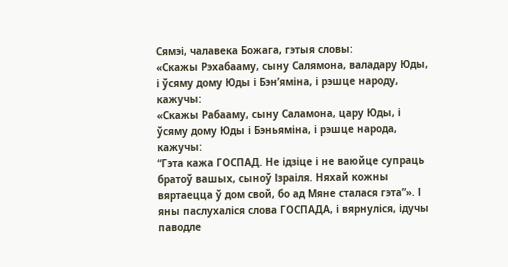Сямэі, чалавека Божага, гэтыя словы:
«Скажы Рэхабааму, сыну Салямона, валадару Юды, і ўсяму дому Юды і Бэн’яміна, і рэшце народу, кажучы:
«Скажы Рабааму, сыну Саламона, цару Юды, і ўсяму дому Юды і Бэньяміна, і рэшце народа, кажучы:
“Гэта кажа ГОСПАД. Не ідзіце і не ваюйце супраць братоў вашых, сыноў Ізраіля. Няхай кожны вяртаецца ў дом свой, бо ад Мяне сталася гэта”». І яны паслухаліся слова ГОСПАДА, і вярнуліся, ідучы паводле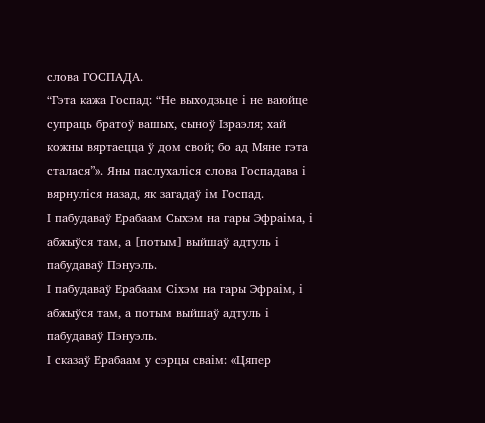слова ГОСПАДА.
“Гэта кажа Госпад: “Не выходзьце і не ваюйце супраць братоў вашых, сыноў Ізраэля; хай кожны вяртаецца ў дом свой; бо ад Мяне гэта сталася”». Яны паслухаліся слова Госпадава і вярнуліся назад, як загадаў ім Госпад.
І пабудаваў Ерабаам Сыхэм на гары Эфраіма, і абжыўся там, а [потым] выйшаў адтуль і пабудаваў Пэнуэль.
І пабудаваў Ерабаам Сіхэм на гары Эфраім, і абжыўся там, а потым выйшаў адтуль і пабудаваў Пэнуэль.
І сказаў Ерабаам у сэрцы сваім: «Цяпер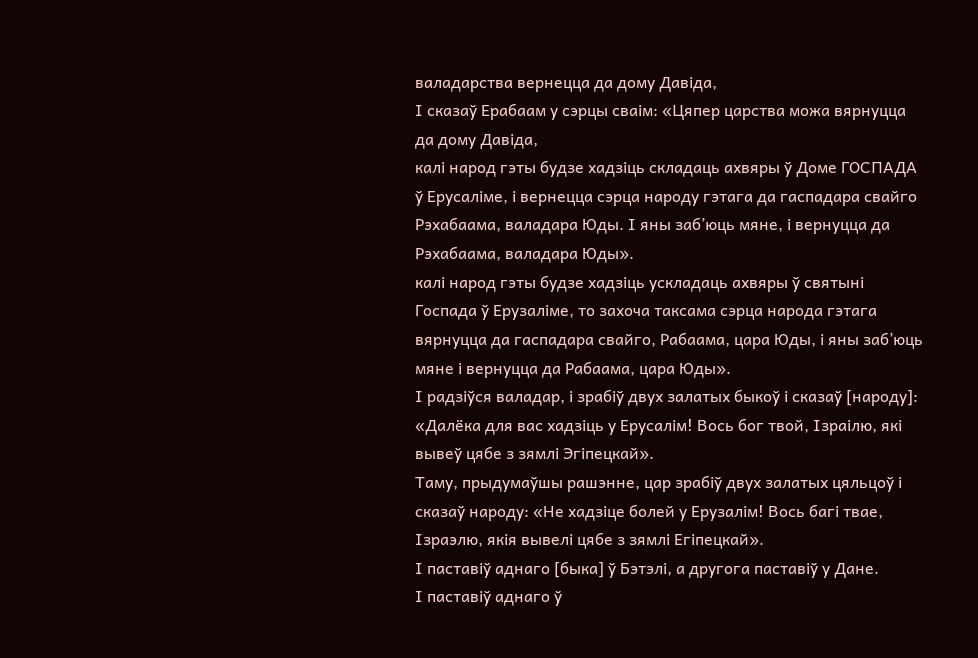валадарства вернецца да дому Давіда,
І сказаў Ерабаам у сэрцы сваім: «Цяпер царства можа вярнуцца да дому Давіда,
калі народ гэты будзе хадзіць складаць ахвяры ў Доме ГОСПАДА ў Ерусаліме, і вернецца сэрца народу гэтага да гаспадара свайго Рэхабаама, валадара Юды. І яны заб’юць мяне, і вернуцца да Рэхабаама, валадара Юды».
калі народ гэты будзе хадзіць ускладаць ахвяры ў святыні Госпада ў Ерузаліме, то захоча таксама сэрца народа гэтага вярнуцца да гаспадара свайго, Рабаама, цара Юды, і яны заб’юць мяне і вернуцца да Рабаама, цара Юды».
І радзіўся валадар, і зрабіў двух залатых быкоў і сказаў [народу]: «Далёка для вас хадзіць у Ерусалім! Вось бог твой, Ізраілю, які вывеў цябе з зямлі Эгіпецкай».
Таму, прыдумаўшы рашэнне, цар зрабіў двух залатых цяльцоў і сказаў народу: «Не хадзіце болей у Ерузалім! Вось багі твае, Ізраэлю, якія вывелі цябе з зямлі Егіпецкай».
І паставіў аднаго [быка] ў Бэтэлі, а другога паставіў у Дане.
І паставіў аднаго ў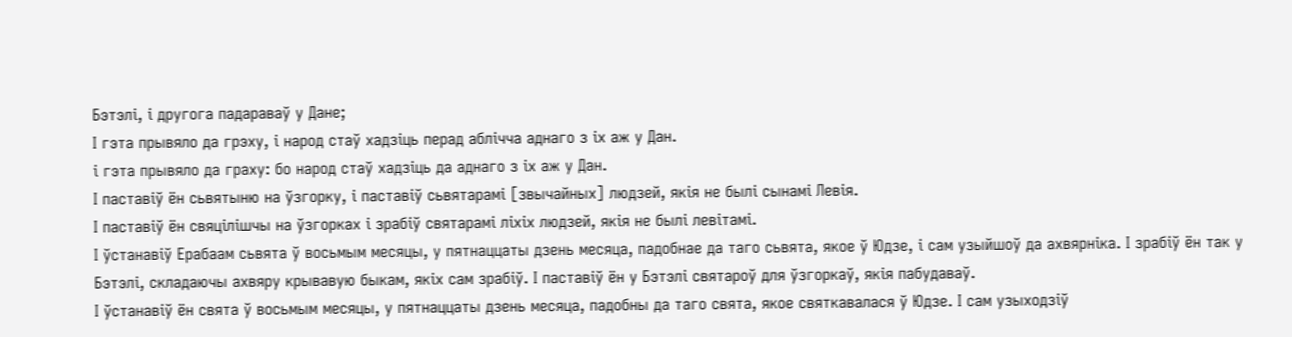Бэтэлі, і другога падараваў у Дане;
І гэта прывяло да грэху, і народ стаў хадзіць перад аблічча аднаго з іх аж у Дан.
і гэта прывяло да граху: бо народ стаў хадзіць да аднаго з іх аж у Дан.
І паставіў ён сьвятыню на ўзгорку, і паставіў сьвятарамі [звычайных] людзей, якія не былі сынамі Левія.
І паставіў ён свяцілішчы на ўзгорках і зрабіў святарамі ліхіх людзей, якія не былі левітамі.
І ўстанавіў Ерабаам сьвята ў восьмым месяцы, у пятнаццаты дзень месяца, падобнае да таго сьвята, якое ў Юдзе, і сам узыйшоў да ахвярніка. І зрабіў ён так у Бэтэлі, складаючы ахвяру крывавую быкам, якіх сам зрабіў. І паставіў ён у Бэтэлі святароў для ўзгоркаў, якія пабудаваў.
І ўстанавіў ён свята ў восьмым месяцы, у пятнаццаты дзень месяца, падобны да таго свята, якое святкавалася ў Юдзе. І сам узыходзіў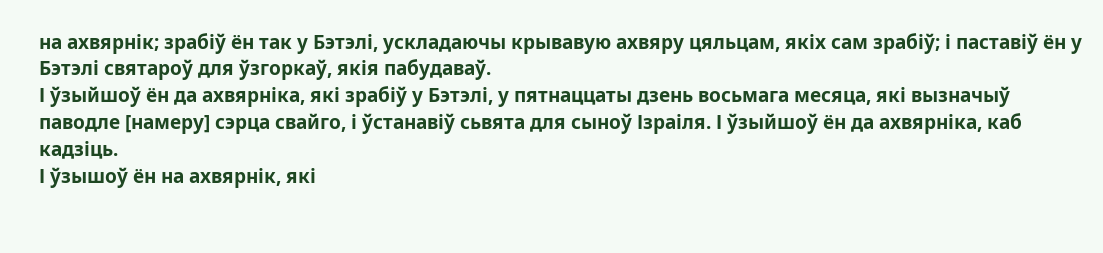на ахвярнік; зрабіў ён так у Бэтэлі, ускладаючы крывавую ахвяру цяльцам, якіх сам зрабіў; і паставіў ён у Бэтэлі святароў для ўзгоркаў, якія пабудаваў.
І ўзыйшоў ён да ахвярніка, які зрабіў у Бэтэлі, у пятнаццаты дзень восьмага месяца, які вызначыў паводле [намеру] сэрца свайго, і ўстанавіў сьвята для сыноў Ізраіля. І ўзыйшоў ён да ахвярніка, каб кадзіць.
І ўзышоў ён на ахвярнік, які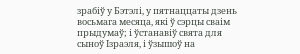зрабіў у Бэтэлі, у пятнаццаты дзень восьмага месяца, які ў сэрцы сваім прыдумаў; і ўстанавіў свята для сыноў Ізраэля, і ўзышоў на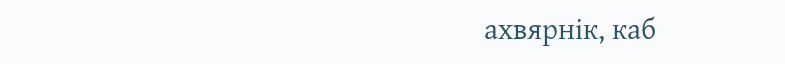ахвярнік, каб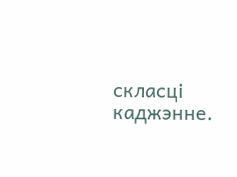скласці каджэнне.